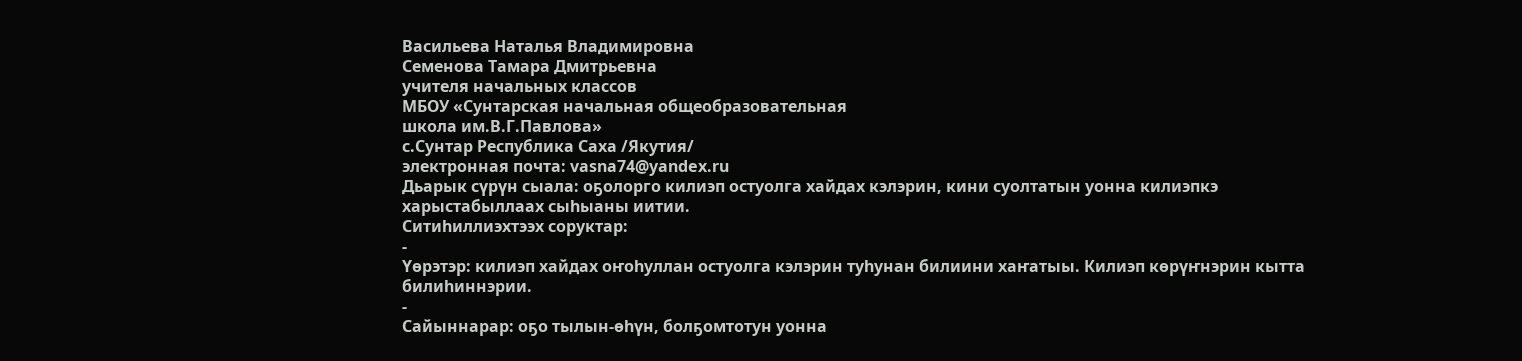Васильева Наталья Владимировна
Семенова Тамара Дмитрьевна
учителя начальных классов
МБОУ «Сунтарская начальная общеобразовательная
школа им.В.Г.Павлова»
с.Сунтар Республика Саха /Якутия/
электронная почта: vasna74@yandex.ru
Дьарык сүрүн сыала: оҕолорго килиэп остуолга хайдах кэлэрин, кини суолтатын уонна килиэпкэ
харыстабыллаах сыһыаны иитии.
Ситиһиллиэхтээх соруктар:
-
Үөрэтэр: килиэп хайдах оҥоһуллан остуолга кэлэрин туһунан билиини хаҥатыы. Килиэп көрүҥнэрин кытта билиһиннэрии.
-
Сайыннарар: оҕо тылын-өһүн, болҕомтотун уонна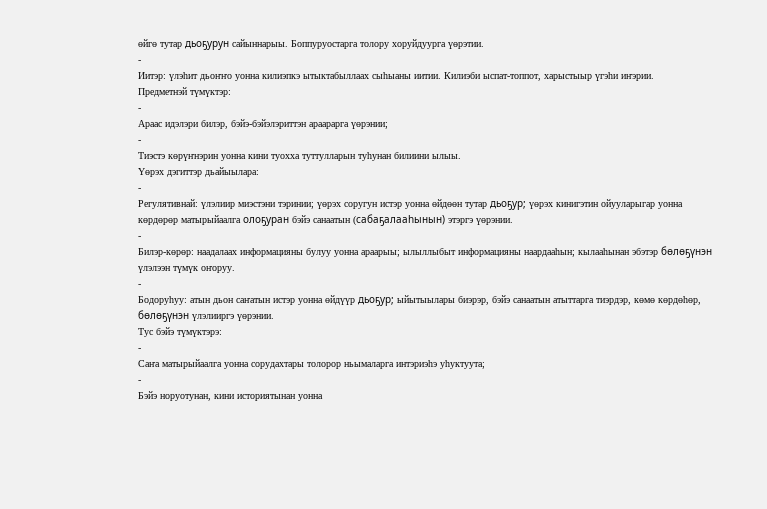өйгө тутар дьоҕурун сайыннарыы. Боппуруостарга толору хоруйдуурга үөрэтии.
-
Иитэр: үлэһит дьоҥҥо уонна килиэпкэ ытыктабыллаах сыһыаны иитии. Килиэби ыспат-топпот, харыстыыр үгэһи иҥэрии.
Предметнэй түмүктэр:
-
Араас идэлэри билэр, бэйэ-бэйэлэриттэн араарарга үөрэнии;
-
Тиэстэ көрүҥнэрин уонна кини туохха туттулларын туһунан билиини ылыы.
Үөрэх дэгиттэр дьайыылара:
-
Регулятивнай: үлэлиир миэстэни тэринии; үөрэх соругун истэр уонна өйдөөн тутар дьоҕур; үөрэх кинигэтин ойууларыгар уонна көрдөрөр матырыйаалга олоҕуран бэйэ санаатын (сабаҕалааһынын) этэргэ үөрэнии.
-
Билэр-көрөр: наадалаах информацияны булуу уонна араарыы; ылыллыбыт информацияны наардааһын; кылааһынан эбэтэр бөлөҕүнэн үлэлээн түмүк оҥоруу.
-
Бодоруһуу: атын дьон саҥатын истэр уонна өйдүүр дьоҕур; ыйытыылары биэрэр, бэйэ санаатын атыттарга тиэрдэр, көмө көрдөһөр, бөлөҕүнэн үлэлииргэ үөрэнии.
Тус бэйэ түмүктэрэ:
-
Саҥа матырыйаалга уонна сорудахтары толорор ньымаларга интэриэһэ уһуктуута;
-
Бэйэ норуотунан, кини историятынан уонна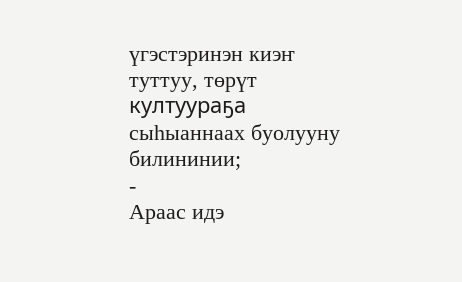үгэстэринэн киэҥ туттуу, төрүт култуураҕа сыһыаннаах буолууну билининии;
-
Араас идэ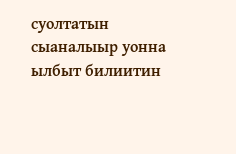суолтатын сыаналыыр уонна ылбыт билиитин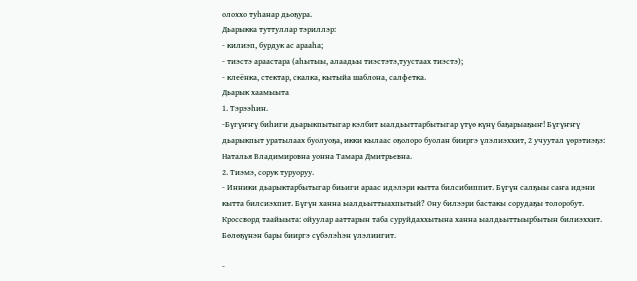олоххо туһанар дьоҕура.
Дьарыкка туттуллар тэриллэр:
- килиэп, бурдук ас арааһа;
- тиэстэ араастара (аһытыы, алаадьы тиэстэтэ,туустаах тиэстэ);
- клеёнка, стектар, скалка, кытыйа шаблона, салфетка.
Дьарык хаамыыта
1. Тэрээһин.
-Бүгүҥҥү биһиги дьарыкпытыгар кэлбит ыалдьыттарбытыгар үтүө күнү баҕарыаҕыҥ! Бүгүҥҥү дьарыкпыт уратылаах буолуоҕа, икки кылаас оҕолоро буолан бииргэ үлэлиэххит, 2 учуутал үөрэтиэҕэ: Наталья Владимировна уонна Тамара Дмитрьевна.
2. Тиэмэ, сорук туруоруу.
- Инники дьарыктарбытыгар биьиги араас идэлэри кытта билсибиппит. Бүгүн салҕыы саҥа идэни кытта билсиэхпит. Бүгүн ханна ыалдьыттыахпытый? Ону билээри бастакы сорудаҕы толоробут. Кроссворд таайыыта: ойуулар ааттарын таба суруйдаххытына ханна ыалдьыттыырбытын билиэххит. Бөлөҕүнэн бары бииргэ сүбэлэһэн үлэлиигит.

-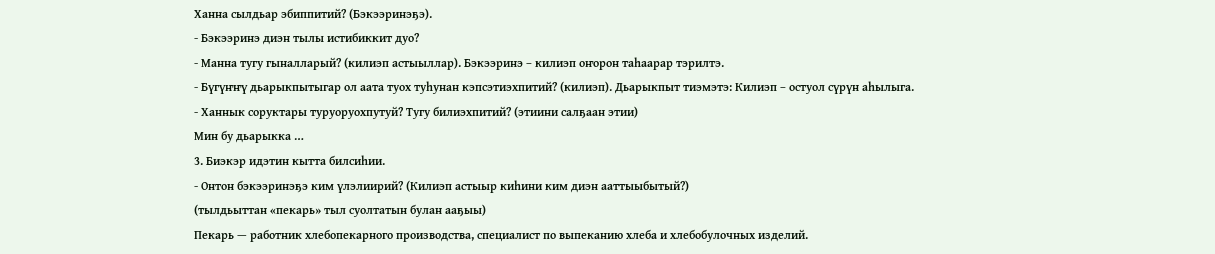Ханна сылдьар эбиппитий? (Бэкээринэҕэ).
- Бэкээринэ диэн тылы истибиккит дуо?
- Манна тугу гыналларый? (килиэп астыыллар). Бэкээринэ – килиэп оҥорон таһаарар тэрилтэ.
- Бүгүҥҥү дьарыкпытыгар ол аата туох туһунан кэпсэтиэхпитий? (килиэп). Дьарыкпыт тиэмэтэ: Килиэп – остуол сүрүн аһылыга.
- Ханнык соруктары туруоруохпутуй? Тугу билиэхпитий? (этиини салҕаан этии)
Мин бу дьарыкка …
3. Биэкэр идэтин кытта билсиһии.
- Онтон бэкээринэҕэ ким үлэлиирий? (Килиэп астыыр киһини ким диэн ааттыыбытый?)
(тылдьыттан «пекарь» тыл суолтатын булан ааҕыы)
Пекарь — работник хлебопекарного производства, специалист по выпеканию хлеба и хлебобулочных изделий.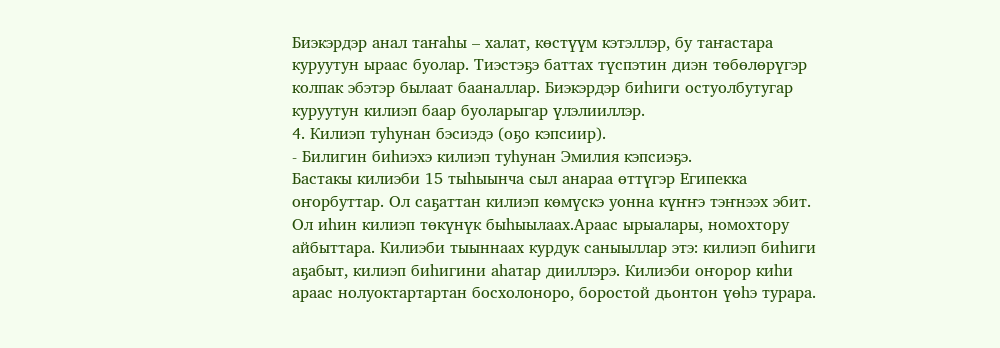Биэкэрдэр анал таҥаһы – халат, көстүүм кэтэллэр, бу таҥастара куруутун ыраас буолар. Тиэстэҕэ баттах түспэтин диэн төбөлөрүгэр колпак эбэтэр былаат бааналлар. Биэкэрдэр биһиги остуолбутугар куруутун килиэп баар буоларыгар үлэлииллэр.
4. Килиэп туһунан бэсиэдэ (оҕо кэпсиир).
- Билигин биһиэхэ килиэп туһунан Эмилия кэпсиэҕэ.
Бастакы килиэби 15 тыһыынча сыл анараа өттүгэр Египекка оҥорбуттар. Ол саҕаттан килиэп көмүскэ уонна күҥҥэ тэҥнээх эбит. Ол иһин килиэп төкүнүк быһыылаах.Араас ырыалары, номохтору айбыттара. Килиэби тыыннаах курдук саныыллар этэ: килиэп биһиги аҕабыт, килиэп биһигини аһатар дииллэрэ. Килиэби оҥорор киһи араас нолуоктартартан босхолоноро, боростой дьонтон үөһэ турара.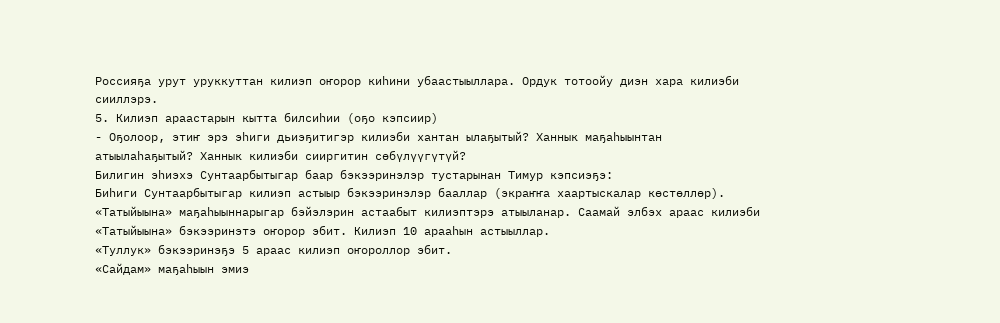Россияҕа урут уруккуттан килиэп оҥорор киһини убаастыыллара. Ордук тотоойу диэн хара килиэби сииллэрэ.
5. Килиэп араастарын кытта билсиһии (оҕо кэпсиир)
- Оҕолоор, этиҥ эрэ эһиги дьиэҕитигэр килиэби хантан ылаҕытый? Ханнык маҕаһыынтан атыылаһаҕытый? Ханнык килиэби сииргитин сөбүлүүгүтүй?
Билигин эһиэхэ Сунтаарбытыгар баар бэкээринэлэр тустарынан Тимур кэпсиэҕэ:
Биһиги Сунтаарбытыгар килиэп астыыр бэкээринэлэр бааллар (экраҥҥа хаартыскалар көстөллөр). «Татыйыына» маҕаһыыннарыгар бэйэлэрин астаабыт килиэптэрэ атыыланар. Саамай элбэх араас килиэби «Татыйыына» бэкээринэтэ оҥорор эбит. Килиэп 10 арааһын астыыллар.
«Туллук» бэкээринэҕэ 5 араас килиэп оҥороллор эбит.
«Сайдам» маҕаһыын эмиэ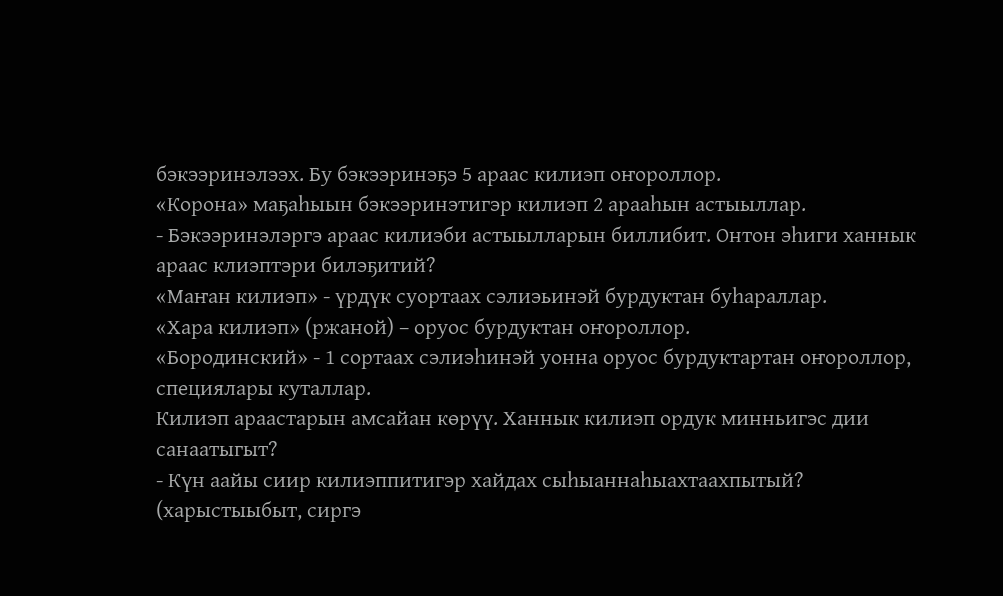бэкээринэлээх. Бу бэкээринэҕэ 5 араас килиэп оҥороллор.
«Корона» маҕаһыын бэкээринэтигэр килиэп 2 арааһын астыыллар.
- Бэкээринэлэргэ араас килиэби астыылларын биллибит. Онтон эһиги ханнык араас клиэптэри билэҕитий?
«Маҥан килиэп» - үрдүк суортаах сэлиэьинэй бурдуктан буһараллар.
«Хара килиэп» (ржаной) – оруос бурдуктан оҥороллор.
«Бородинский» - 1 сортаах сэлиэһинэй уонна оруос бурдуктартан оҥороллор, специялары куталлар.
Килиэп араастарын амсайан көрүү. Ханнык килиэп ордук минньигэс дии санаатыгыт?
- Күн аайы сиир килиэппитигэр хайдах сыһыаннаһыахтаахпытый? (харыстыыбыт, сиргэ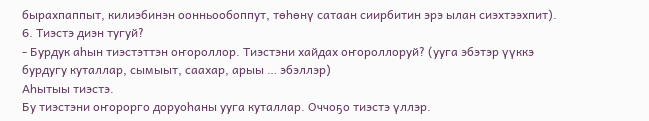бырахпаппыт, килиэбинэн оонньообоппут, төһөнү сатаан сиирбитин эрэ ылан сиэхтээхпит).
6. Тиэстэ диэн тугуй?
- Бурдук аһын тиэстэттэн оҥороллор. Тиэстэни хайдах оҥороллоруй? (ууга эбэтэр үүккэ бурдугу куталлар, сымыыт, саахар, арыы … эбэллэр)
Аһытыы тиэстэ.
Бу тиэстэни оҥорорго доруоһаны ууга куталлар. Оччоҕо тиэстэ үллэр.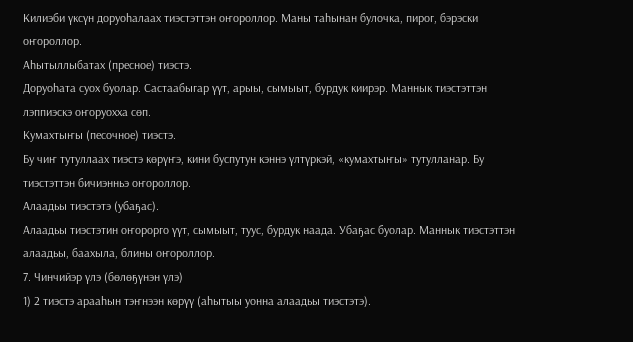Килиэби үксүн доруоһалаах тиэстэттэн оҥороллор. Маны таһынан булочка, пирог, бэрэски оҥороллор.
Аһытыллыбатах (пресное) тиэстэ.
Доруоһата суох буолар. Састаабыгар үүт, арыы, сымыыт, бурдук киирэр. Маннык тиэстэттэн лэппиэскэ оҥоруохха сөп.
Кумахтыҥы (песочное) тиэстэ.
Бу чиҥ тутуллаах тиэстэ көрүҥэ, кини буспутун кэннэ үлтүркэй, «кумахтыҥы» тутулланар. Бу тиэстэттэн бичиэнньэ оҥороллор.
Алаадьы тиэстэтэ (убаҕас).
Алаадьы тиэстэтин оҥорорго үүт, сымыыт, туус, бурдук наада. Убаҕас буолар. Маннык тиэстэттэн алаадьы, баахыла, блины оҥороллор.
7. Чинчийэр үлэ (бөлөҕүнэн үлэ)
1) 2 тиэстэ арааһын тэҥнээн көрүү (аһытыы уонна алаадьы тиэстэтэ).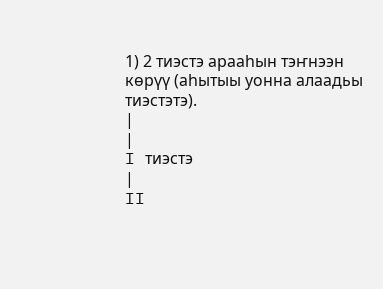1) 2 тиэстэ арааһын тэҥнээн көрүү (аһытыы уонна алаадьы тиэстэтэ).
|
|
I тиэстэ
|
II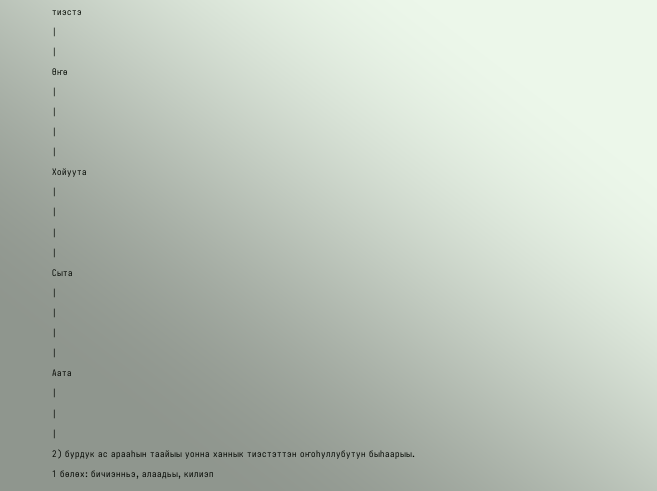тиэстэ
|
|
Өҥө
|
|
|
|
Хойуута
|
|
|
|
Сыта
|
|
|
|
Аата
|
|
|
2) бурдук ас арааһын таайыы уонна ханнык тиэстэттэн оҥоһуллубутун быһаарыы.
1 бөлөх: бичиэнньэ, алаадьы, килиэп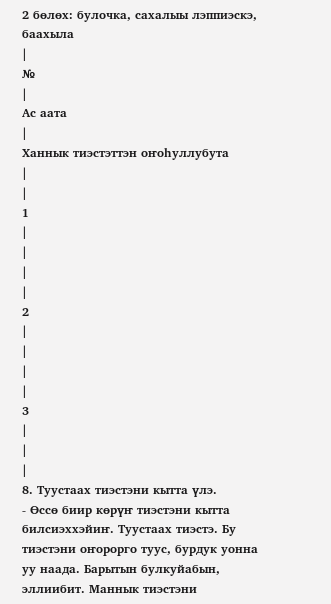2 бөлөх: булочка, сахалыы лэппиэскэ, баахыла
|
№
|
Ас аата
|
Ханнык тиэстэттэн оҥоһуллубута
|
|
1
|
|
|
|
2
|
|
|
|
3
|
|
|
8. Туустаах тиэстэни кытта үлэ.
- Өссө биир көрүҥ тиэстэни кытта билсиэххэйиҥ. Туустаах тиэстэ. Бу тиэстэни оҥорорго туус, бурдук уонна уу наада. Барытын булкуйабын, эллиибит. Маннык тиэстэни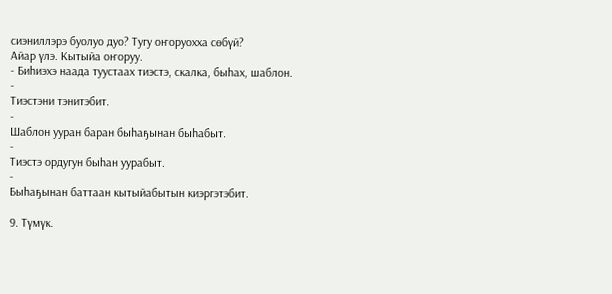сиэниллэрэ буолуо дуо? Тугу оҥоруохха сөбүй?
Айар үлэ. Кытыйа оҥоруу.
- Биһиэхэ наада туустаах тиэстэ, скалка, быһах, шаблон.
-
Тиэстэни тэнитэбит.
-
Шаблон ууран баран быһаҕынан быһабыт.
-
Тиэстэ ордугун быһан уурабыт.
-
Быһаҕынан баттаан кытыйабытын киэргэтэбит.

9. Түмүк.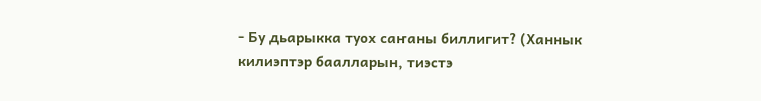- Бу дьарыкка туох саҥаны биллигит? (Ханнык килиэптэр баалларын, тиэстэ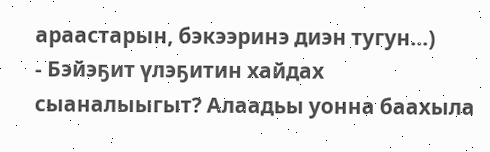араастарын, бэкээринэ диэн тугун…)
- Бэйэҕит үлэҕитин хайдах сыаналыыгыт? Алаадьы уонна баахыла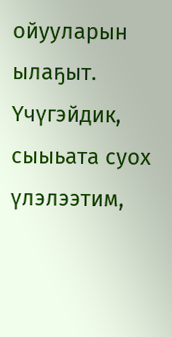ойууларын ылаҕыт. Үчүгэйдик, сыыьата суох үлэлээтим,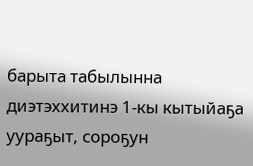барыта табылынна диэтэххитинэ 1-кы кытыйаҕа уураҕыт, сороҕун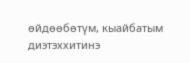өйдөөбөтүм, кыайбатым диэтэххитинэ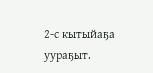2-с кытыйаҕа уураҕыт.